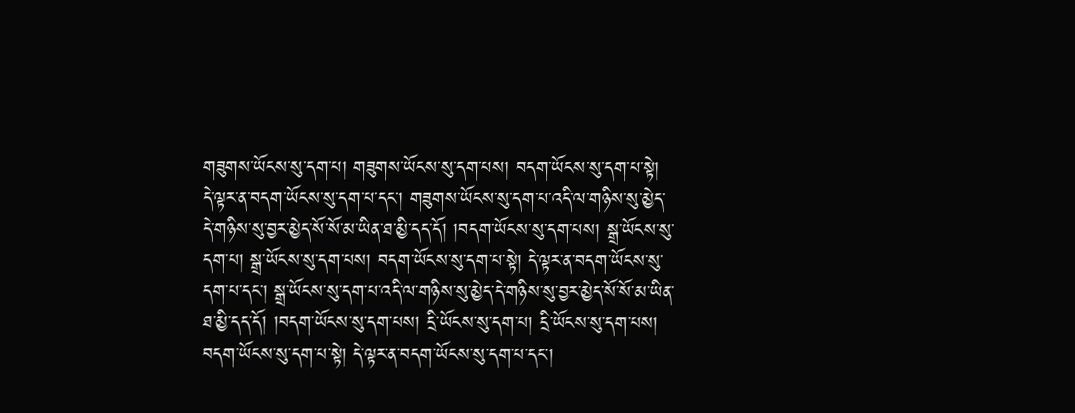གཟུགས་ཡོངས་སུ་དག་པ། གཟུགས་ཡོངས་སུ་དག་པས། བདག་ཡོངས་སུ་དག་པ་སྟེ། དེ་ལྟར་ན་བདག་ཡོངས་སུ་དག་པ་དང་། གཟུགས་ཡོངས་སུ་དག་པ་འདི་ལ་གཉིས་སུ་མྱེད་དེ་གཉིས་སུ་བྱར་མྱེད་སོ་སོ་མ་ཡིན་ཐ་མྱི་དད་དོ། །བདག་ཡོངས་སུ་དག་པས། སྒྲ་ཡོངས་སུ་དག་པ། སྒྲ་ཡོངས་སུ་དག་པས། བདག་ཡོངས་སུ་དག་པ་སྟེ། དེ་ལྟར་ན་བདག་ཡོངས་སུ་དག་པ་དང་། སྒྲ་ཡོངས་སུ་དག་པ་འདི་ལ་གཉིས་སུ་མྱེད་དེ་གཉིས་སུ་བྱར་མྱེད་སོ་སོ་མ་ཡིན་ཐ་མྱི་དད་དོ། །བདག་ཡོངས་སུ་དག་པས། དྲི་ཡོངས་སུ་དག་པ། དྲི་ཡོངས་སུ་དག་པས། བདག་ཡོངས་སུ་དག་པ་སྟེ། དེ་ལྟར་ན་བདག་ཡོངས་སུ་དག་པ་དང་།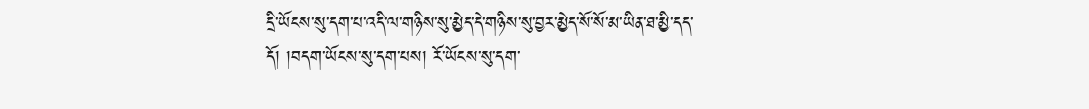དྲི་ཡོངས་སུ་དག་པ་འདི་ལ་གཉིས་སུ་མྱེད་དེ་གཉིས་སུ་བྱར་མྱེད་སོ་སོ་མ་ཡིན་ཐ་མྱི་དད་དོ། །བདག་ཡོངས་སུ་དག་པས། རོ་ཡོངས་སུ་དག་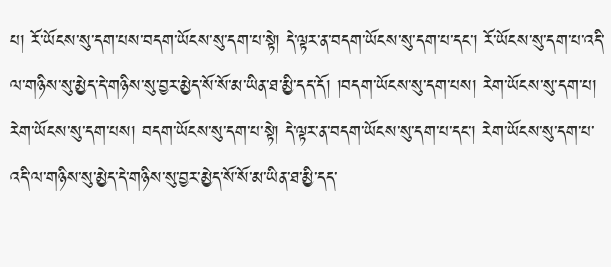པ། རོ་ཡོངས་སུ་དག་པས་བདག་ཡོངས་སུ་དག་པ་སྟེ། དེ་ལྟར་ན་བདག་ཡོངས་སུ་དག་པ་དང་། རོ་ཡོངས་སུ་དག་པ་འདི་ལ་གཉིས་སུ་མྱེད་དེ་གཉིས་སུ་བྱར་མྱེད་སོ་སོ་མ་ཡིན་ཐ་མྱི་དད་དོ། །བདག་ཡོངས་སུ་དག་པས། རེག་ཡོངས་སུ་དག་པ། རེག་ཡོངས་སུ་དག་པས། བདག་ཡོངས་སུ་དག་པ་སྟེ། དེ་ལྟར་ན་བདག་ཡོངས་སུ་དག་པ་དང་། རེག་ཡོངས་སུ་དག་པ་འདི་ལ་གཉིས་སུ་མྱེད་དེ་གཉིས་སུ་བྱར་མྱེད་སོ་སོ་མ་ཡིན་ཐ་མྱི་དད་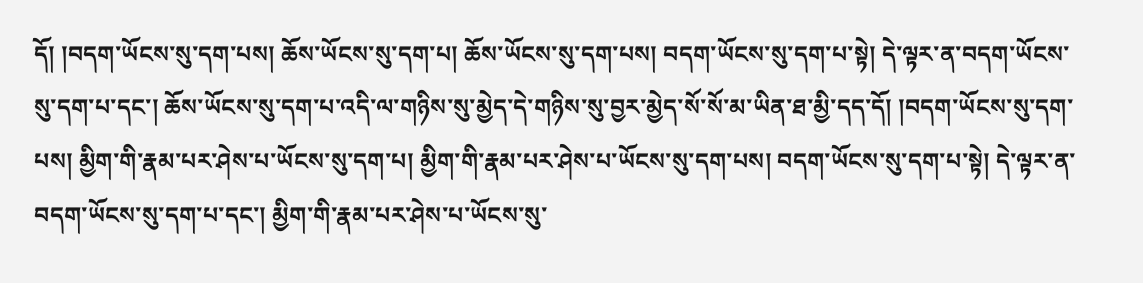དོ། །བདག་ཡོངས་སུ་དག་པས། ཆོས་ཡོངས་སུ་དག་པ། ཆོས་ཡོངས་སུ་དག་པས། བདག་ཡོངས་སུ་དག་པ་སྟེ། དེ་ལྟར་ན་བདག་ཡོངས་སུ་དག་པ་དང་། ཆོས་ཡོངས་སུ་དག་པ་འདི་ལ་གཉིས་སུ་མྱེད་དེ་གཉིས་སུ་བྱར་མྱེད་སོ་སོ་མ་ཡིན་ཐ་མྱི་དད་དོ། །བདག་ཡོངས་སུ་དག་པས། མྱིག་གི་རྣམ་པར་ཤེས་པ་ཡོངས་སུ་དག་པ། མྱིག་གི་རྣམ་པར་ཤེས་པ་ཡོངས་སུ་དག་པས། བདག་ཡོངས་སུ་དག་པ་སྟེ། དེ་ལྟར་ན་བདག་ཡོངས་སུ་དག་པ་དང་། མྱིག་གི་རྣམ་པར་ཤེས་པ་ཡོངས་སུ་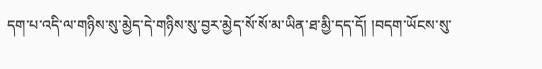དག་པ་འདི་ལ་གཉིས་སུ་མྱེད་དེ་གཉིས་སུ་བྱར་མྱེད་སོ་སོ་མ་ཡིན་ཐ་མྱི་དད་དོ། །བདག་ཡོངས་སུ་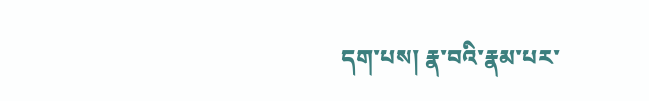དག་པས། རྣ་བའི་རྣམ་པར་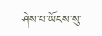ཤེས་པ་ཡོངས་སུ་